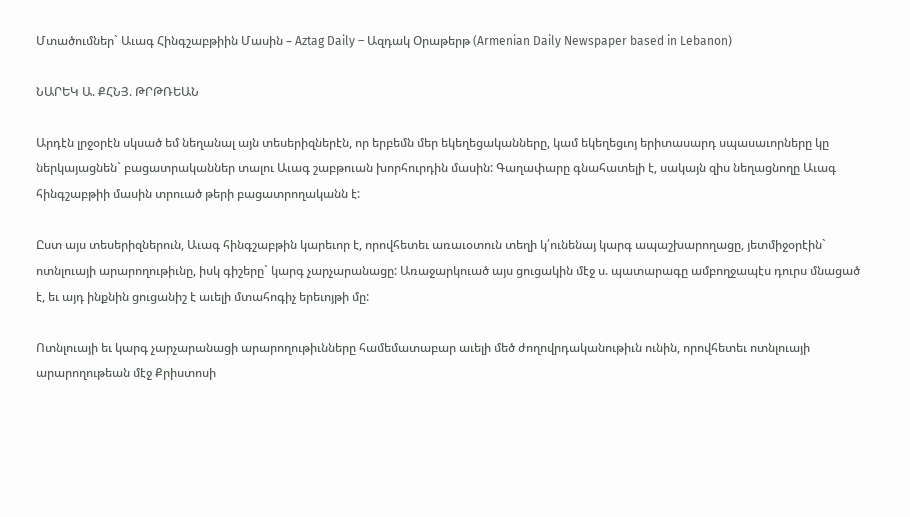Մտածումներ` Աւագ Հինգշաբթիին Մասին – Aztag Daily – Ազդակ Օրաթերթ (Armenian Daily Newspaper based in Lebanon)

ՆԱՐԵԿ Ա. ՔՀՆՅ. ԹՐԹՌԵԱՆ

Արդէն լրջօրէն սկսած եմ նեղանալ այն տեսերիզներէն, որ երբեմն մեր եկեղեցականները, կամ եկեղեցւոյ երիտասարդ սպասաւորները կը ներկայացնեն` բացատրականներ տալու Աւագ շաբթուան խորհուրդին մասին: Գաղափարը գնահատելի է, սակայն զիս նեղացնողը Աւագ հինգշաբթիի մասին տրուած թերի բացատրողականն է:

Ըստ այս տեսերիզներուն, Աւագ հինգշաբթին կարեւոր է, որովհետեւ առաւօտուն տեղի կ՛ունենայ կարգ ապաշխարողացը, յետմիջօրէին` ոտնլուայի արարողութիւնը, իսկ գիշերը` կարգ չարչարանացը: Առաջարկուած այս ցուցակին մէջ ս. պատարագը ամբողջապէս դուրս մնացած է, եւ այդ ինքնին ցուցանիշ է աւելի մտահոգիչ երեւոյթի մը:

Ոտնլուայի եւ կարգ չարչարանացի արարողութիւնները համեմատաբար աւելի մեծ ժողովրդականութիւն ունին, որովհետեւ ոտնլուայի արարողութեան մէջ Քրիստոսի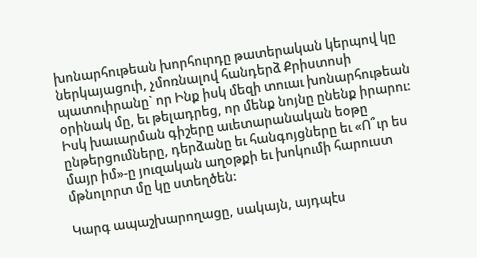խոնարհութեան խորհուրդը թատերական կերպով կը ներկայացուի, չմոռնալով հանդերձ Քրիստոսի պատուիրանը` որ Ինք իսկ մեզի տուաւ խոնարհութեան օրինակ մը, եւ թելադրեց, որ մենք նոյնը ընենք իրարու: Իսկ խաւարման գիշերը աւետարանական եօթը ընթերցումները, դերձանը եւ հանգոյցները եւ «Ո՞ւր ես մայր իմ»-ը յուզական աղօթքի եւ խոկումի հարուստ մթնոլորտ մը կը ստեղծեն:

Կարգ ապաշխարողացը, սակայն, այդպէս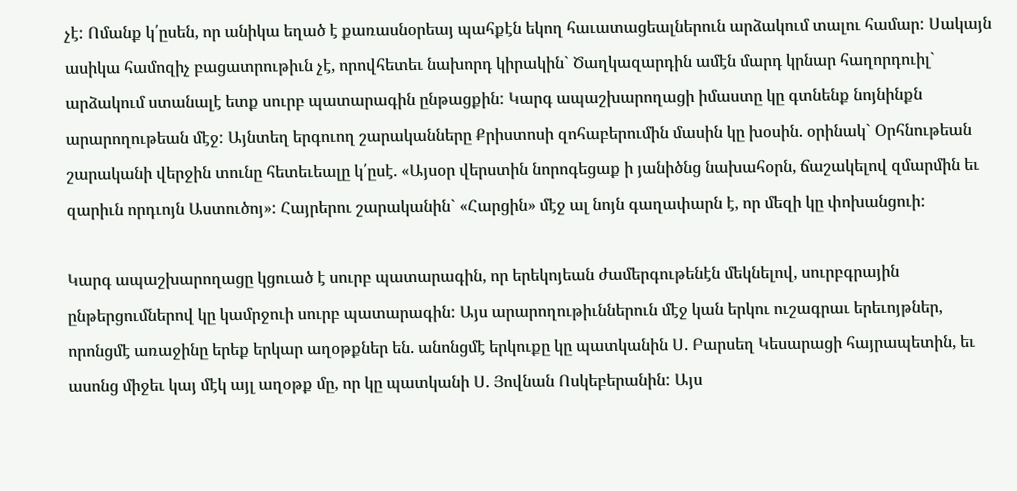չէ: Ոմանք կ՛ըսեն, որ անիկա եղած է քառասնօրեայ պահքէն եկող հաւատացեալներուն արձակում տալու համար: Սակայն ասիկա համոզիչ բացատրութիւն չէ, որովհետեւ նախորդ կիրակին` Ծաղկազարդին ամէն մարդ կրնար հաղորդուիլ` արձակում ստանալէ ետք սուրբ պատարագին ընթացքին: Կարգ ապաշխարողացի իմաստը կը գտնենք նոյնինքն արարողութեան մէջ: Այնտեղ երգուող շարականները Քրիստոսի զոհաբերումին մասին կը խօսին. օրինակ` Օրհնութեան շարականի վերջին տունը հետեւեալը կ՛ըսէ. «Այսօր վերստին նորոգեցաք ի յանիծնց նախահօրն, ճաշակելով զմարմին եւ զարիւն որդւոյն Աստուծոյ»: Հայրերու շարականին` «Հարցին» մէջ ալ նոյն գաղափարն է, որ մեզի կը փոխանցուի:

Կարգ ապաշխարողացը կցուած է սուրբ պատարագին, որ երեկոյեան ժամերգութենէն մեկնելով, սուրբգրային ընթերցումներով կը կամրջուի սուրբ պատարագին: Այս արարողութիւններուն մէջ կան երկու ուշագրաւ երեւոյթներ, որոնցմէ առաջինը երեք երկար աղօթքներ են. անոնցմէ երկուքը կը պատկանին Ս. Բարսեղ Կեսարացի հայրապետին, եւ ասոնց միջեւ կայ մէկ այլ աղօթք մը, որ կը պատկանի Ս. Յովնան Ոսկեբերանին: Այս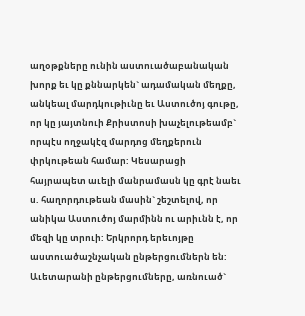աղօթքները ունին աստուածաբանական խորք եւ կը քննարկեն` ադամական մեղքը, անկեալ մարդկութիւնը եւ Աստուծոյ գութը,  որ կը յայտնուի Քրիստոսի խաչելութեամբ` որպէս ողջակէզ մարդոց մեղքերուն փրկութեան համար: Կեսարացի հայրապետ աւելի մանրամասն կը գրէ նաեւ ս. հաղորդութեան մասին` շեշտելով, որ անիկա Աստուծոյ մարմինն ու արիւնն է, որ մեզի կը տրուի: Երկրորդ երեւոյթը աստուածաշնչական ընթերցումներն են: Աւետարանի ընթերցումները, առնուած`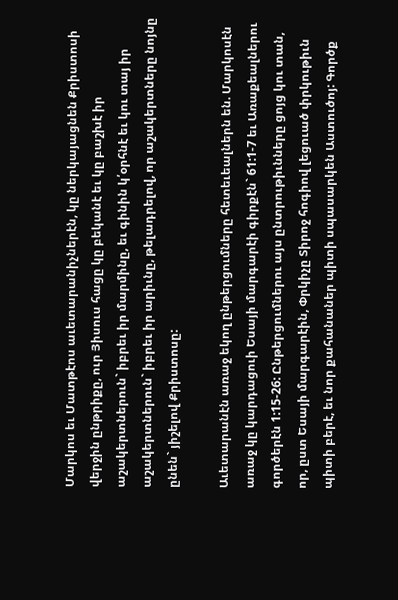Մարկոս եւ Մատթէոս աւետարանիչներէն, կը ներկայացնեն Քրիստոսի վերջին ընթրիքը, ուր Յիսուս հացը կը բեկանէ եւ կը բաշխէ իր աշակերտներուն` իբրեւ իր մարմինը, եւ գինին կ՛օրհնէ եւ կու տայ իր աշակերտներուն` իբրեւ իր արիւնը, թելադրելով, որ աշակերտները նոյնը ընեն` յիշելով Քրիստոսը:

Աւետարանէն առաջ եկող ընթերցումները հետեւեալներն են. Մարկոսէն առաջ կը կարդացուի Եսայի մարգարէի գիրքէն` 61:1-7 եւ Առաքեալներու գործերէն 1:15-26: Ընթերցումներու այս ընտրութիւնները ցոյց կու տան, որ, ըստ Եսայի մարգարէին, Փրկիչը Տիրոջ հոգիով լեցուած փրկութիւն պիտի բերէ, եւ նոր քահանաներ պիտի սպասարկեն Աստուծոյ: Գործք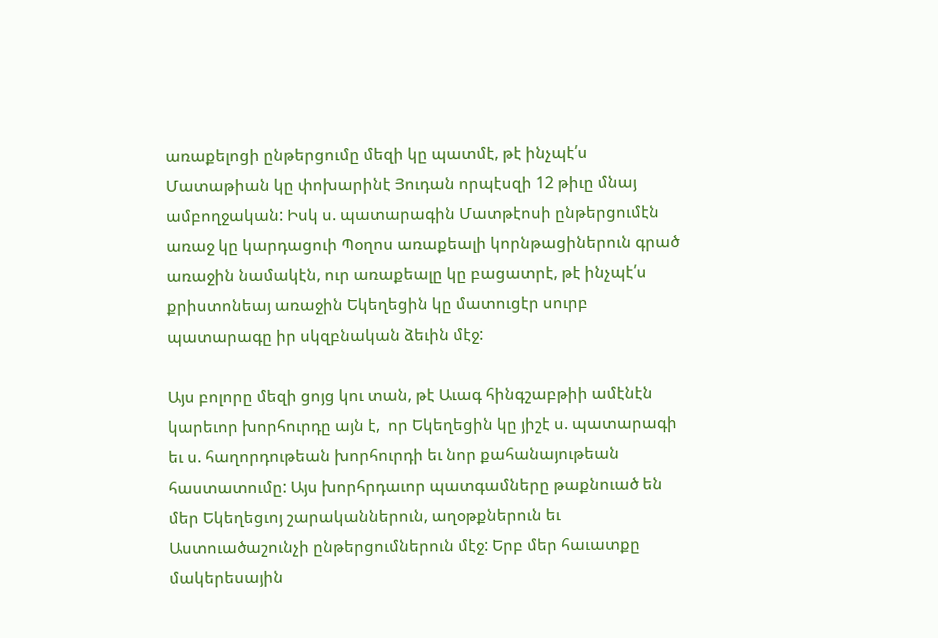առաքելոցի ընթերցումը մեզի կը պատմէ, թէ ինչպէ՛ս Մատաթիան կը փոխարինէ Յուդան որպէսզի 12 թիւը մնայ ամբողջական: Իսկ ս. պատարագին Մատթէոսի ընթերցումէն առաջ կը կարդացուի Պօղոս առաքեալի կորնթացիներուն գրած առաջին նամակէն, ուր առաքեալը կը բացատրէ, թէ ինչպէ՛ս քրիստոնեայ առաջին Եկեղեցին կը մատուցէր սուրբ պատարագը իր սկզբնական ձեւին մէջ:

Այս բոլորը մեզի ցոյց կու տան, թէ Աւագ հինգշաբթիի ամէնէն կարեւոր խորհուրդը այն է,  որ Եկեղեցին կը յիշէ ս. պատարագի եւ ս. հաղորդութեան խորհուրդի եւ նոր քահանայութեան հաստատումը: Այս խորհրդաւոր պատգամները թաքնուած են մեր Եկեղեցւոյ շարականներուն, աղօթքներուն եւ Աստուածաշունչի ընթերցումներուն մէջ: Երբ մեր հաւատքը մակերեսային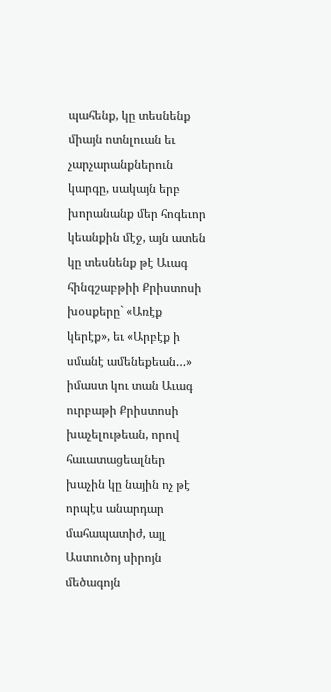պահենք, կը տեսնենք միայն ոտնլուան եւ չարչարանքներուն կարգը, սակայն երբ խորանանք մեր հոգեւոր կեանքին մէջ, այն ատեն կը տեսնենք թէ Աւագ հինգշաբթիի Քրիստոսի խօսքերը` «Առէք կերէք», եւ «Արբէք ի սմանէ ամենեքեան…» իմաստ կու տան Աւագ ուրբաթի Քրիստոսի խաչելութեան, որով հաւատացեալներ խաչին կը նային ոչ թէ որպէս անարդար մահապատիժ, այլ Աստուծոյ սիրոյն մեծագոյն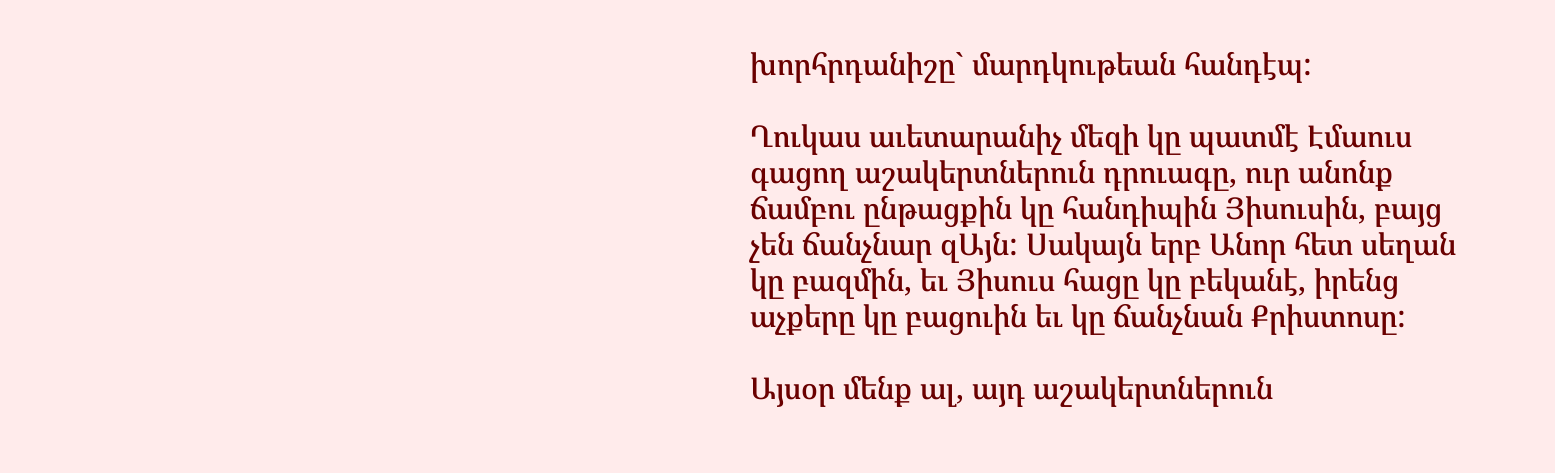խորհրդանիշը` մարդկութեան հանդէպ:

Ղուկաս աւետարանիչ մեզի կը պատմէ Էմաուս գացող աշակերտներուն դրուագը, ուր անոնք ճամբու ընթացքին կը հանդիպին Յիսուսին, բայց չեն ճանչնար զԱյն: Սակայն երբ Անոր հետ սեղան կը բազմին, եւ Յիսուս հացը կը բեկանէ, իրենց աչքերը կը բացուին եւ կը ճանչնան Քրիստոսը:

Այսօր մենք ալ, այդ աշակերտներուն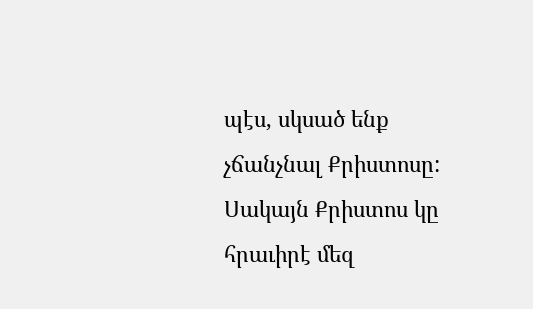պէս, սկսած ենք չճանչնալ Քրիստոսը: Սակայն Քրիստոս կը հրաւիրէ մեզ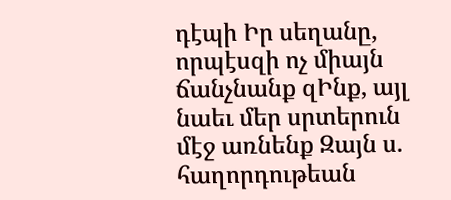դէպի Իր սեղանը, որպէսզի ոչ միայն ճանչնանք զԻնք, այլ նաեւ մեր սրտերուն մէջ առնենք Զայն ս. հաղորդութեան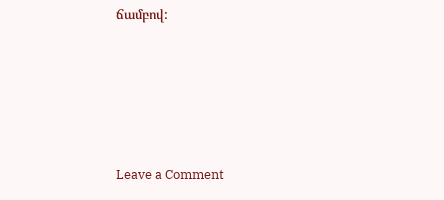ճամբով:









Leave a Comment